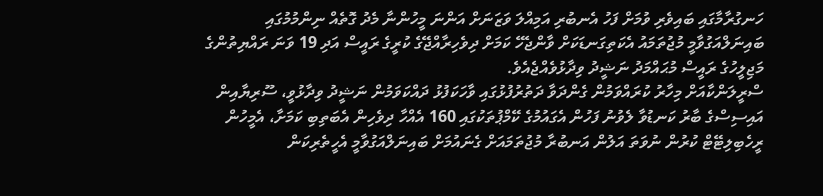ހަނގުރާމާގައި ބައިވެރި ވުމަށް ފަހު އެނބުރި އަމިއްލަ ވަޒަނަށް އަންނަ މީހުންނާ މެދު ގޮތެއް ނިންމުމުގައި ބައިނަލްއަގުވާމީ މުޖުތަމައު އެކަތިގަނޑަކަށް ވާންޖެހޭ ކަމަށް ދިވެހިރާއްޖޭގެ ކުރީގެ ރައީސް އަދި 19 ވަނަ ރައްޔިތުންގެ މަޖިލީހުގެ ރައީސް މުޙައްމަދު ނަޝީދު ވިދާޅުވެއްޖެއެވެ.
ސްރީލަންކާއަށް މިހާރު ކުރައްވަމުން ގެންދަވާ ދަތުރުފުޅުގައި ވާހަކަފުޅު ދައްކަވަމުން ނަޝީދު ވިދާޅުވީ، ސޫރިޔާއިން އައިސިސްގެ ބާރު ކަނޑުވާ ލެވުނު ފަހުން އެގައުމުގެ ކޭމްޕުތަކުގައި 160 އެއްހާ ދިވެހިން އެބަތިބި ކަމަށާ، އެމީހުން ރީހެބިލިޓޭޓް ކުރުން ނުވަތަ އަލުން އަނބުރާ މުޖުތަމައަށް ގެނައުމަށް ބައިނަލްއަގުވާމީ އެހީތެރިކަން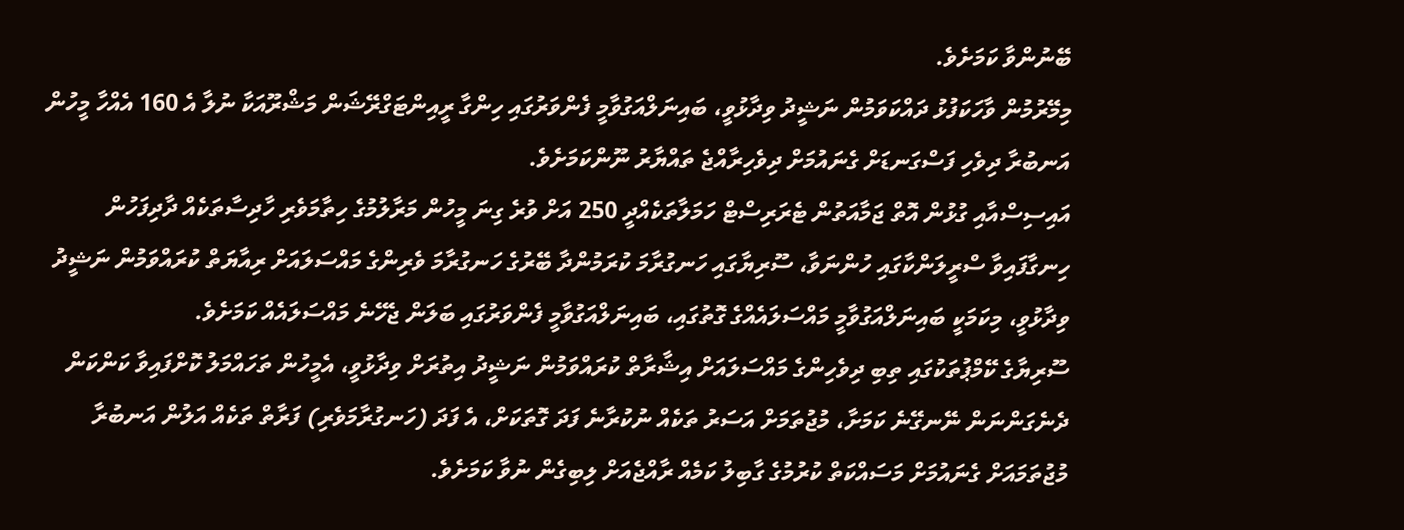ބޭނުންވާ ކަމަށެވެ.
މިމޭރުމުން ވާހަކަފުޅު ދައްކަވަމުން ނަޝީދު ވިދާޅުވީ، ބައިނަލްއަގުވާމީ ފެންވަރުގައި ހިންގާ ރީއިންޓަގްރޭޝަން މަޝްރޫއަކާ ނުލާ އެ 160 އެއްހާ މީހުން އަނބުރާ ދިވެހި ފަސްގަނޑަށް ގެނައުމަށް ދިވެހިރާއްޖެ ތައްޔާރު ނޫންކަމަށެވެ.
އައިސިސްއާއި ގުޅުން އޮތް ޖަމާއަތުން ޓެރަރިސްޓް ހަމަލާތަކެއްދީ 250 އަށް ވުރެ ގިނަ މީހުން މަރާލުމުގެ ހިތާމަވެރި ހާދިސާތަކެއް ދާދިފަހުން ހިނގާފައިވާ ސްރީލަންކާގައި ހުންނަވާ، ސޫރިޔާގައި ހަނގުރާމަ ކުރަމުންދާ ބޭރުގެ ހަނގުރާމަ ވެރިންގެ މައްސަލައަށް ރިއާޔަތް ކުރައްވަމުން ނަޝީދު ވިދާޅުވީ، މިކަމަކީ ބައިނަލްއަގުވާމީ މައްސަލައެއްގެ ގޮތުގައި، ބައިނަލްއަގުވާމީ ފެންވަރުގައި ބަލަން ޖެހޭނެ މައްސަލައެއް ކަމަށެވެ.
ސޫރިޔާގެ ކޭމްޕުތަކުގައި ތިބި ދިވެހިންގެ މައްސަލައަށް އިޝާރާތް ކުރައްވަމުން ނަޝީދު އިތުރަށް ވިދާޅުވީ، އެމީހުން ތަހައްމަލު ކޮށްފައިވާ ކަންކަން ދެނެގަންނަން ނޭނގޭނެ ކަމަށާ، މުޖުތަމަށް އަސަރު ތަކެއް ނުކުރާނެ ފަދަ ގޮތަކަށް، އެ ފަދަ (ހަނގުރާމަވެރި) ފަރާތް ތަކެއް އަލުން އަނބުރާ މުޖުތަމައަށް ގެނައުމަށް މަސައްކަތް ކުރުމުގެ ގާބިލު ކަމެއް ރާއްޖެއަށް ލިބިގެން ނުވާ ކަމަށެވެ.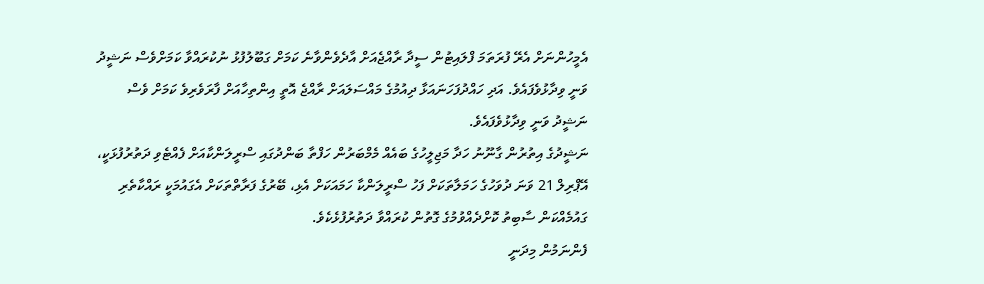އެމީހުންނަށް އެރޭ ފުރަތަމަ ފްލައިޓުން ސީދާ ރާއްޖެއަށް އާދެވެންވާނެ ކަމަށް ގަބޫލުފުޅު ނުކުރައްވާ ކަމަށްވެސް ނަޝީދު ވަނީ ވިދާޅުވެފައެވެ. އަދި ހައްދުފަހަނައަޅާ ދިއުމުގެ މައްސަލައަށް ރާއްޖެ އޮތީ އިންތިހާއަށް ފާރަވެރިވެ ކަމަށް ވެސް ނަޝީދު ވަނީ ވިދާޅުވެފައެވެ.
ނަޝީދުގެ އިތުރުން ގާނޫނު ހަދާ މަޖިލީހުގެ ބައެއް މެމްބަރުން ހަފްތާ ބަންދުގައި ސްރީލަންކާއަށް ފެއްޓެވި ދަތުރުފުޅަކީ، އޭޕްރިލް 21 ވަނަ ދުވަހުގެ ހަމަލާތަކަށް ފަހު ސްރީލަންކާ ހަމައަކަށް އެޅި، ބޭރުގެ ފަރާތްތަކަށް އެގައުމަކީ ރައްކާތެރި ގައުމެއްކަން ސާބިތު ކޮށްދެއްވުމުގެ ގޮތުން ކުރައްވާ ދަތުރުފުޅެކެވެ.
ފެންނަމުން މިދަނީ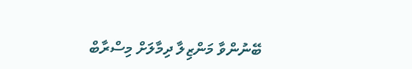ބޭނުންވާ މަންޒިލާ ދިމާލަށް މިސްރާބް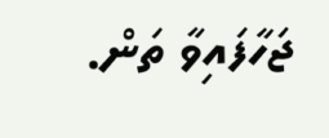ޖަހާފައިވާ ތަން.